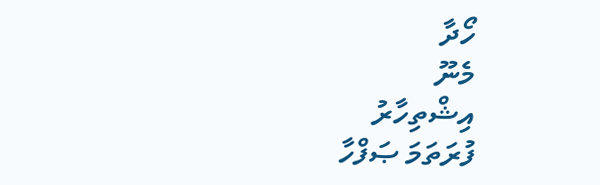ހޯދާ
މެނޫ
އިޝްތިހާރު
ފުރަތަމަ ޞަފްހާ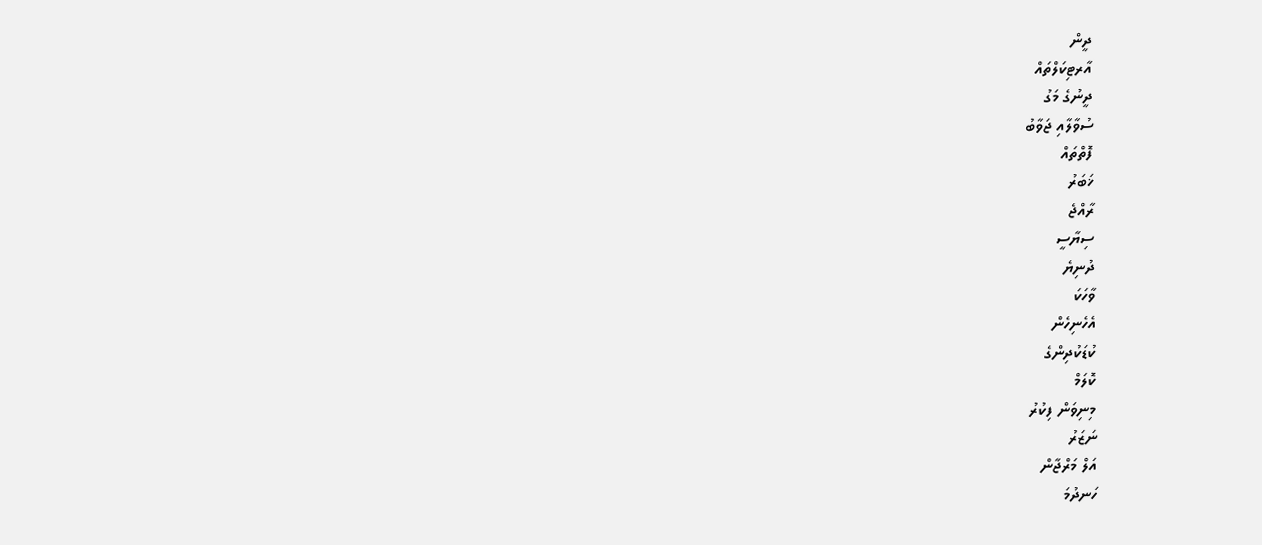ދީން
އާރޓިކަލްތައް
ދީނުގެ މަގު
ސުވާލާއި ޖަވާބު
ފޮތްތައް
ޚަބަރު
ރާއްޖެ
ސިޔާސީ
ދުނިޔެ
ވާހަކަ
އެހެނިހެން
ކުޑަކުދިންގެ
ކޮލަމް
މިނިވަން ފިކުރު
ނަޒަރު
އަލް މަރްޖާން
ހަނދުމަ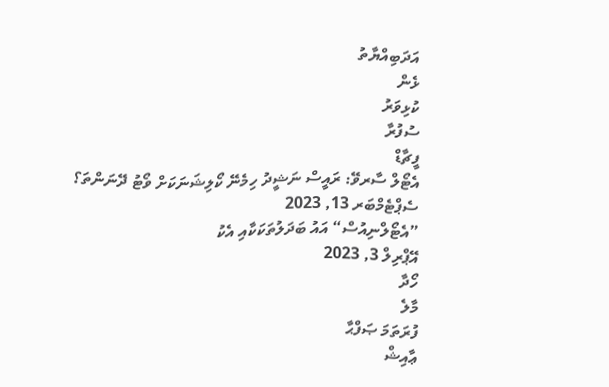އަދަބިއްޔާތު
ޅެން
ކުޅިވަރު
ސުފުރާ
ފީޗާޑް
އެޓޯލް ސާރވޭ: ރައީސް ނަޝީދު ހިމެނޭ ކޯލިޝަނަކަށް ވޯޓު ދޭނަންތަ؟
ސެޕްޓެމްބަރ 13, 2023
”އެޓޯލްނިއުސް“ އައު ބަދަލުތަކަކާއި އެކު
އޭޕްރިލް 3, 2023
ހޯދާ
މާލެ
ފުރަތަމަ ޞަފްޙާ
ޢާއިޝް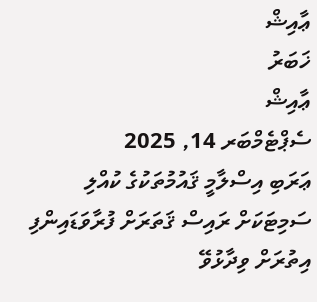ޢާއިޝް
ޚަބަރު
ޢާއިޝް
ސެޕްޓެމްބަރ 14, 2025
ޢަރަބި އިސްލާމީ ޤައުމުތަކުގެ ކުއްލި ސަމިޓަކަށް ރައިސް ޤަތަރަށް ފުރާވަޑައިންފި
އިތުރަށް ވިދާޅުވޭ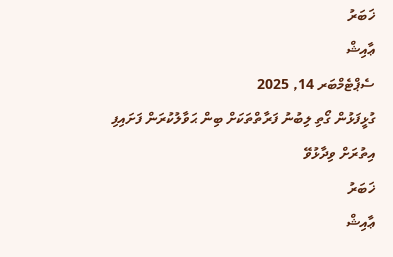ޚަބަރު
ޢާއިޝް
ސެޕްޓެމްބަރ 14, 2025
ގުޅީފަޅުން ގޯތި ލިބުނު ފަރާތްތަކަށް ބިން ޙަވާލުކުރަން ފަށައިފި
އިތުރަށް ވިދާޅުވޭ
ޚަބަރު
ޢާއިޝް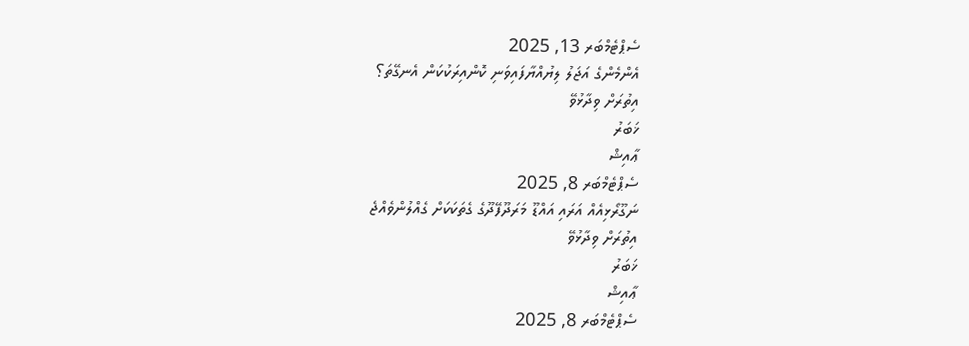ސެޕްޓެމްބަރ 13, 2025
އެންމެންގެ އަޖަލު ލިޔުއްޔާފައިވަނި ކޮންއިރަކުކަން އެނގޭތަ؟
އިތުރަށް ވިދާޅުވޭ
ޚަބަރު
ޢާއިޝް
ސެޕްޓެމްބަރ 8, 2025
ނަގޫރޯޅިއެއް އަރައި އައްޑޫ މަރަދޫފޭދޫގެ ގެތަކަކަށް ގެއްލުންވެއްޖެ
އިތުރަށް ވިދާޅުވޭ
ޚަބަރު
ޢާއިޝް
ސެޕްޓެމްބަރ 8, 2025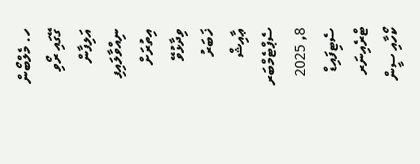ހ. މެލްބޯން ގޭގައި ރޯވި އަލިފާން ނިއްވާލައިފި
އިތުރަށް ވިދާޅުވޭ
ޚަބަރު
ޢާއިޝް
ސެޕްޓެމްބަރ 8, 2025
ސެޓިފައިޑް ޓްރެއިނަރ ކޯހާއި ސީން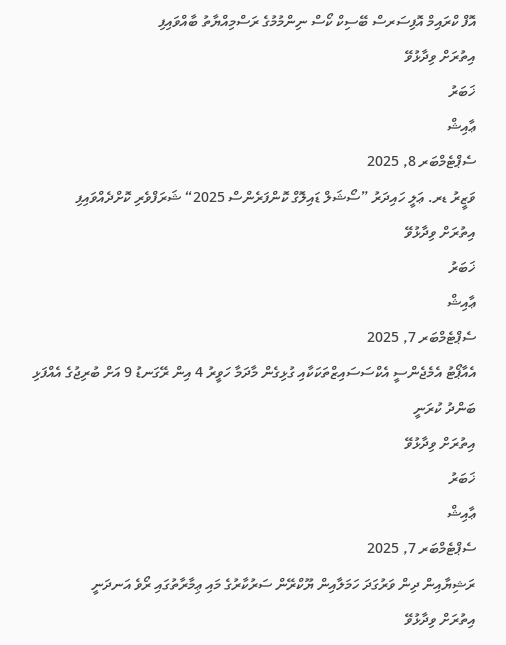އޮފް ކްރައިމް އޮފިސަރސް ބޭސިކް ކޯސް ނިންމުމުގެ ރަސްމިއްޔާތު ބާއްވައިފި
އިތުރަށް ވިދާޅުވޭ
ޚަބަރު
ޢާއިޝް
ސެޕްޓެމްބަރ 8, 2025
ވަޒީރު ޑރ. ޢަލީ ހައިދަރު ”ސޯޝަލް ޑައިލޮގް ކޮންފަރެންސް 2025“ ޝަރަފްވެރި ކޮށްދެއްވައިފި
އިތުރަށް ވިދާޅުވޭ
ޚަބަރު
ޢާއިޝް
ސެޕްޓެމްބަރ 7, 2025
އެއާޕޯޓު އެމެޖެންސީ އެކްސަސައިޒްތަކަކާއި ގުޅިގެން މާދަމާ ހަވީރު 4 އިން ރޭގަނޑު 9 އަށް ބުރިޖުގެ އެއްފަޅި ބަންދު ކުރަނީ
އިތުރަށް ވިދާޅުވޭ
ޚަބަރު
ޢާއިޝް
ސެޕްޓެމްބަރ 7, 2025
ރަޝިޔާއިން ދިން ވަރުގަދަ ހަމަލާއިން ޔޫކްރޭން ސަރުކާރުގެ މައި ޢިމާރާތުގައި ރޯވެ އަނދަނީ
އިތުރަށް ވިދާޅުވޭ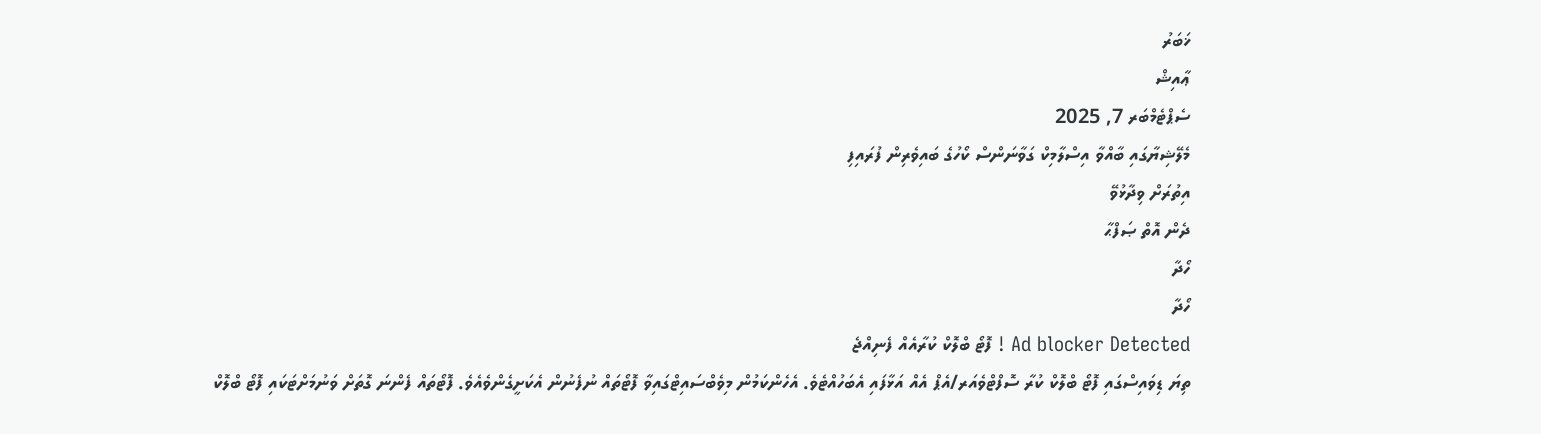ޚަބަރު
ޢާއިޝް
ސެޕްޓެމްބަރ 7, 2025
މެލޭޝިޔާގައި ބާއްވާ އިސްލާމިކް ގަވާނަންސް ކޯހުގެ ބައިވެރިން ފުރައިފި
އިތުރަށް ވިދާޅުވޭ
ދެން އޮތް ޞަފްޙާ
ހޯދާ
ހޯދާ
Ad blocker Detected ! ފޮޓޯ ބްލޮކް ކުރާއެއް ފެނިއްޖެ
ތިޔަ ޑިވައިސްގައި ފޮޓޯ ބްލޮކް ކުރާ ސޮފްޓްވެއަރ/އެޕް އެއް އަޅާފައި އެބަހުއްޓެވެ. އެހެންކަމުން މިވެބްސައިޓްގައިވާ ފޮޓޯތައް ނުފެނުން އެކަށީގެންވެއެވެ. ފޮޓޯތައް ފެންނަ ގޮތަށް ވަނުމަށްޓަކައި ފޮޓޯ ބްލޮކް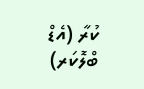ކުރާ (އެޑް ބްލޮކަރ)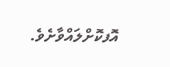އޮފކޮށްލައްވާށެވެ.